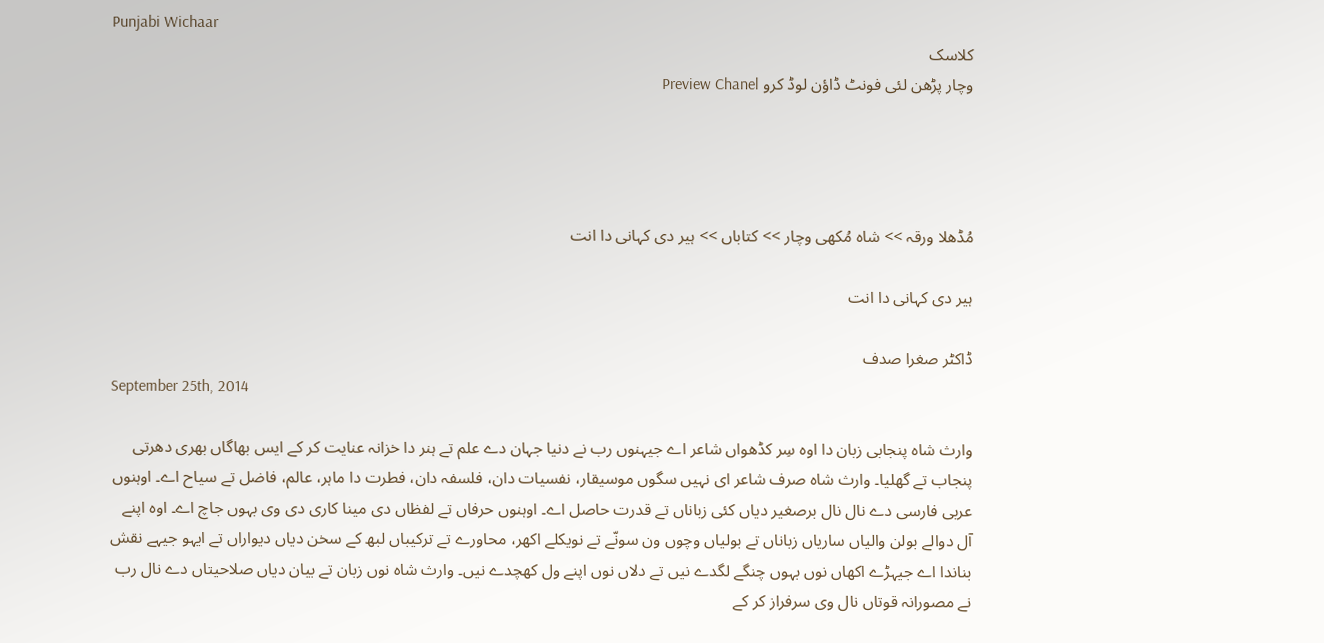Punjabi Wichaar
کلاسک
وچار پڑھن لئی فونٹ ڈاؤن لوڈ کرو Preview Chanel




مُڈھلا ورقہ >> شاہ مُکھی وچار >> کتاباں >> ہیر دی کہانی دا انت

ہیر دی کہانی دا انت

ڈاکٹر صغرا صدف
September 25th, 2014

وارث شاہ پنجابی زبان دا اوہ سِر کڈھواں شاعر اے جیہنوں رب نے دنیا جہان دے علم تے ہنر دا خزانہ عنایت کر کے ایس بھاگاں بھری دھرتی پنجاب تے گھلیا۔ وارث شاہ صرف شاعر ای نہیں سگوں موسیقار، نفسیات دان، فلسفہ دان، فطرت دا ماہر، عالم، فاضل تے سیاح اے۔ اوہنوں عربی فارسی دے نال نال برصغیر دیاں کئی زباناں تے قدرت حاصل اے۔ اوہنوں حرفاں تے لفظاں دی مینا کاری دی وی بہوں جاچ اے۔ اوہ اپنے آل دوالے بولن والیاں ساریاں زباناں تے بولیاں وچوں ون سونّے تے نویکلے اکھر، محاورے تے ترکیباں لبھ کے سخن دیاں دیواراں تے ایہو جیہے نقش بناندا اے جیہڑے اکھاں نوں بہوں چنگے لگدے نیں تے دلاں نوں اپنے ول کھچدے نیں۔ وارث شاہ نوں زبان تے بیان دیاں صلاحیتاں دے نال رب نے مصورانہ قوتاں نال وی سرفراز کر کے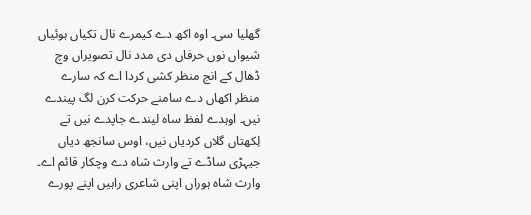گھلیا سی۔ اوہ اکھ دے کیمرے نال تکیاں ہوئیاں شیواں نوں حرفاں دی مدد نال تصویراں وچ ڈھال کے انج منظر کشی کردا اے کہ سارے منظر اکھاں دے سامنے حرکت کرن لگ پیندے نیں۔ اوہدے لفظ ساہ لیندے جاپدے نیں تے لِکھتاں گلاں کردیاں نیں، اوس سانجھ دیاں جیہڑی ساڈے تے وارث شاہ دے وچکار قائم اے۔ وارث شاہ ہوراں اپنی شاعری راہیں اپنے پورے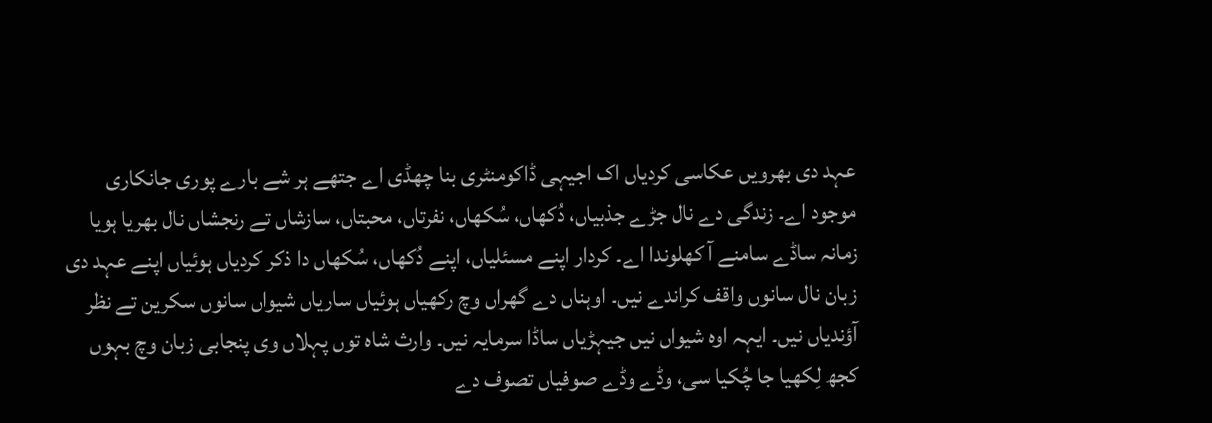عہد دی بھرویں عکاسی کردیاں اک اجیہی ڈاکومنٹری بنا چھڈی اے جتھے ہر شے بارے پوری جانکاری موجود اے۔ زندگی دے نال جڑے جذبیاں، دُکھاں، سُکھاں، نفرتاں، محبتاں، سازشاں تے رنجشاں نال بھریا ہویا زمانہ ساڈے سامنے آ کھلوندا اے۔ کردار اپنے مسئلیاں، اپنے دُکھاں، سُکھاں دا ذکر کردیاں ہوئیاں اپنے عہد دی زبان نال سانوں واقف کراندے نیں۔ اوہناں دے گھراں وچ رکھیاں ہوئیاں ساریاں شیواں سانوں سکرین تے نظر آؤندیاں نیں۔ ایہہ اوہ شیواں نیں جیہڑیاں ساڈا سرمایہ نیں۔ وارث شاہ توں پہلاں وی پنجابی زبان وچ بہوں کجھ لِکھیا جا چُکیا سی، وڈے وڈے صوفیاں تصوف دے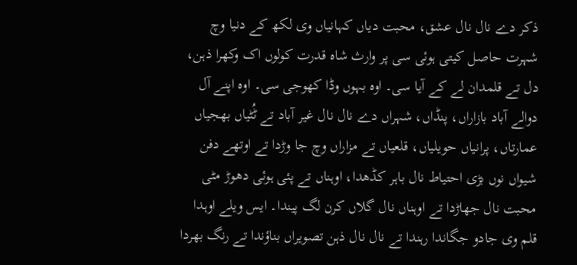ذکر دے نال نال عشق، محبت دیاں کہانیاں وی لکھ کے دنیا وچ شہرت حاصل کیتی ہوئی سی پر وارث شاہ قدرت کولوں اک وکھرا ذہن، دل تے قلمدان لے کے آیا سی۔ اوہ بہوں وڈا کھوجی سی۔ اوہ اپنے آل دوالے آباد بازاراں، پنڈاں، شہراں دے نال نال غیر آباد تے ٹُٹیاں بھجیاں عمارتاں، پرانیاں حویلیاں، قلعیاں تے مزاراں وچ جا وڑدا تے اوتھے دفن شیواں نوں بڑی احتیاط نال باہر کڈھدا، اوہناں تے پئی ہوئی دھوڑ مٹی محبت نال جھاڑدا تے اوہناں نال گلاں کرن لگ پیندا۔ ایس ویلے اوہدا قلم وی جادو جگاندا رہندا تے نال نال ذہن تصویراں بناؤندا تے رنگ بھردا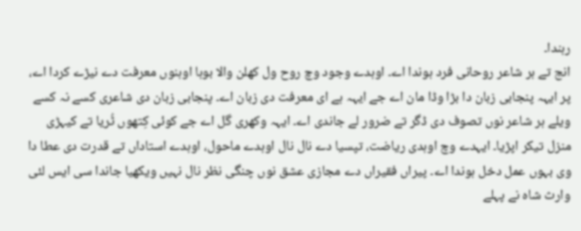رہندا۔
انج تے ہر شاعر روحانی فرد ہوندا اے۔ اوہدے وجود وچ روح ول کھلن والا بوہا اوہنوں معرفت دے نیڑے کردا اے، پر ایہہ پنجابی زبان دا بڑا وڈا مان اے جے ایہہ ہے ای معرفت دی زبان اے۔ پنجابی زبان دی شاعری کسے نہ کسے ویلے ہر شاعر نوں تصوف دی ڈگر تے ضرور لے جاندی اے۔ ایہہ وکھری گل اے جے کوئی کِتھوں ٹُریا تے کیہڑی منزل تیکر اپڑیا۔ ایہدے وچ اوہدی ریاضت، تپسیا دے نال نال اوہدے ماحول، اوہدے استاداں تے قدرت دی عطا دا وی بہوں عمل دخل ہوندا اے۔ پیراں فقیراں دے مجازی عشق نوں چنگی نظر نال نہیں ویکھیا جاندا سی ایس لئی وارث شاہ نے پہلے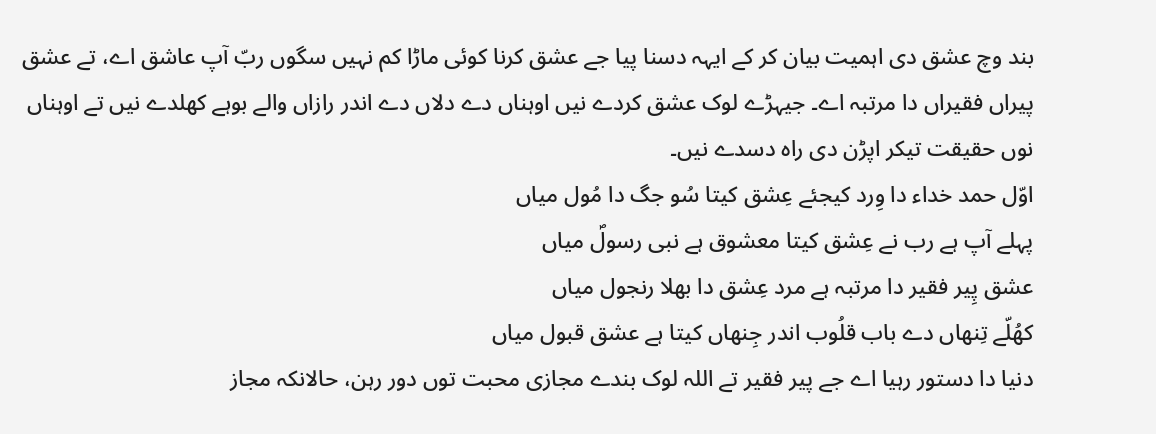بند وچ عشق دی اہمیت بیان کر کے ایہہ دسنا پیا جے عشق کرنا کوئی ماڑا کم نہیں سگوں ربّ آپ عاشق اے، تے عشق پیراں فقیراں دا مرتبہ اے۔ جیہڑے لوک عشق کردے نیں اوہناں دے دلاں دے اندر رازاں والے بوہے کھلدے نیں تے اوہناں نوں حقیقت تیکر اپڑن دی راہ دسدے نیں۔
اوّل حمد خداء دا وِرد کیجئے عِشق کیتا سُو جگ دا مُول میاں
پہلے آپ ہے رب نے عِشق کیتا معشوق ہے نبی رسولؐ میاں
عشق پِیر فقیر دا مرتبہ ہے مرد عِشق دا بھلا رنجول میاں
کھُلّے تِنھاں دے باب قلُوب اندر جِنھاں کیتا ہے عشق قبول میاں
دنیا دا دستور رہیا اے جے پیر فقیر تے اللہ لوک بندے مجازی محبت توں دور رہن، حالانکہ مجاز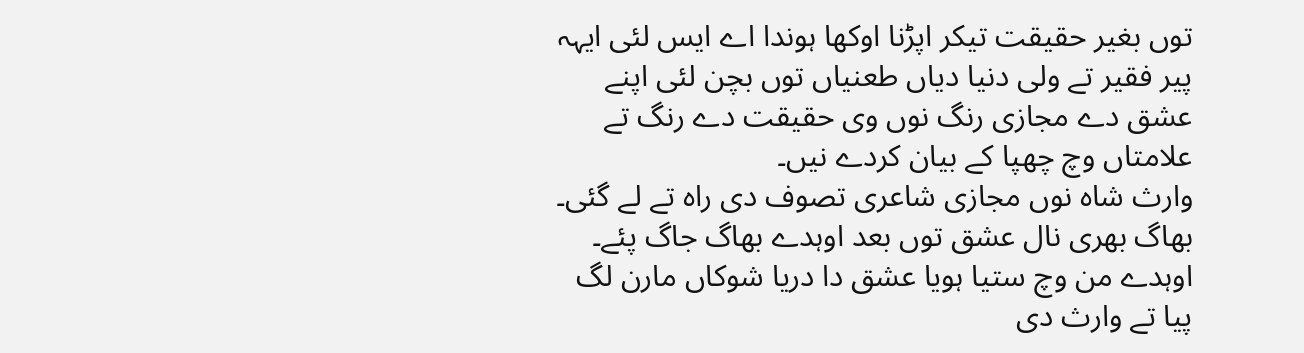توں بغیر حقیقت تیکر اپڑنا اوکھا ہوندا اے ایس لئی ایہہ پیر فقیر تے ولی دنیا دیاں طعنیاں توں بچن لئی اپنے عشق دے مجازی رنگ نوں وی حقیقت دے رنگ تے علامتاں وچ چھپا کے بیان کردے نیں۔
وارث شاہ نوں مجازی شاعری تصوف دی راہ تے لے گئی۔ بھاگ بھری نال عشق توں بعد اوہدے بھاگ جاگ پئے۔ اوہدے من وچ ستیا ہویا عشق دا دریا شوکاں مارن لگ پیا تے وارث دی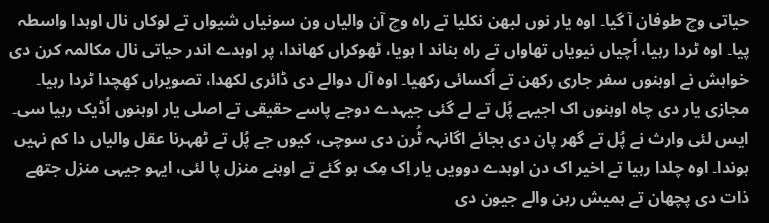حیاتی وچ طوفان آ گیا۔ اوہ یار نوں لبھن نکلیا تے راہ وچ آن والیاں ون سونیاں شیواں تے لوکاں نال اوہدا واسطہ پیا۔ اوہ ٹردا رہیا، اُچیاں نیویاں تھاواں تے راہ بناند ا ہویا، ٹھوکراں کھاندا، پر اوہدے اندر حیاتی نال مکالمہ کرن دی خواہش نے اوہنوں سفر جاری رکھن تے اُکسائی رکھیا۔ اوہ آل دوالے دی ڈائری لکھدا، تصویراں کھِچدا ٹردا رہیا۔ مجازی یار دی چاہ اوہنوں اک اجیہے پُل تے لے گئی جیہدے دوجے پاسے حقیقی تے اصلی یار اوہنوں اُڈیک رہیا سی۔ ایس لئی وارث نے پُل تے گھر پان دی بجائے اگانہہ ٹُرن دی سوچی، کیوں جے پُل تے ٹھہرنا عقل والیاں دا کم نہیں ہوندا۔ اوہ چلدا رہیا تے اخیر اک دن اوہدے دوویں یار اِک مِک ہو گئے تے اوہنے منزل پا لئی، ایہو جیہی منزل جتھے ذات دی پچھان تے ہمیش رہن والے جیون دی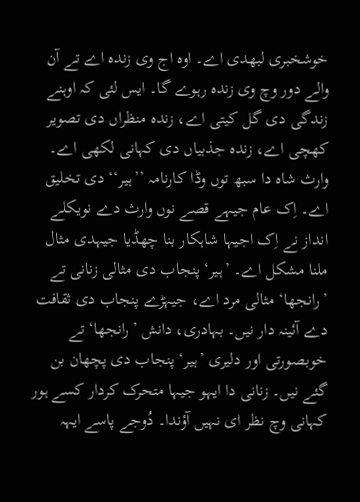خوشخبری لبھدی اے۔ اوہ اج وی زندہ اے تے آن والے دور وچ وی زندہ رہوے گا۔ ایس لئی کہ اوہنے زندگی دی گل کیتی اے، زندہ منظراں دی تصویر کھچی اے، زندہ جذبیاں دی کہانی لکھی اے۔ وارث شاہ دا سبھ توں وڈا کارنامہ ’’ہیر‘‘ دی تخلیق اے۔ اِک عام جیہے قصے نوں وارث دے نویکلے انداز نے اِک اجیہا شاہکار بنا چھڈیا جیہدی مثال ملنا مشکل اے۔ ’ہیر‘ پنجاب دی مثالی زنانی تے ’رانجھا‘ مثالی مرد اے، جیہڑے پنجاب دی ثقافت دے آئینہ دار نیں۔ بہادری، دانش ’رانجھا‘ تے خوبصورتی اور دلیری ’ہیر‘ پنجاب دی پچھان بن گئے نیں۔ زنانی دا ایہو جیہا متحرک کردار کسے ہور کہانی وچ نظر ای نہیں آؤندا۔ دُوجے پاسے ایہہ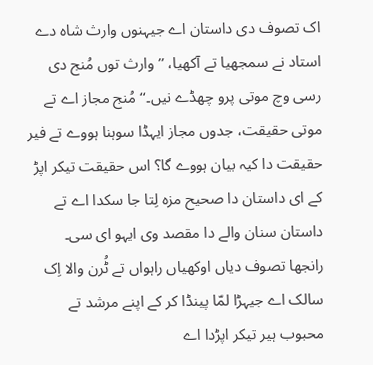اک تصوف دی داستان اے جیہنوں وارث شاہ دے استاد نے سمجھیا تے آکھیا، ’’وارث توں مُنج دی رسی وچ موتی پرو چھڈے نیں۔‘‘ مُنج مجاز اے تے موتی حقیقت، جدوں مجاز ایہڈا سوہنا ہووے تے فیر حقیقت دا کیہ بیان ہووے گا؟ اس حقیقت تیکر اپڑ کے ای داستان دا صحیح مزہ لِتا جا سکدا اے تے داستان سنان والے دا مقصد وی ایہو ای سی۔
رانجھا تصوف دیاں اوکھیاں راہواں تے ٹُرن والا اِک سالک اے جیہڑا لمّا پینڈا کر کے اپنے مرشد تے محبوب ہیر تیکر اپڑدا اے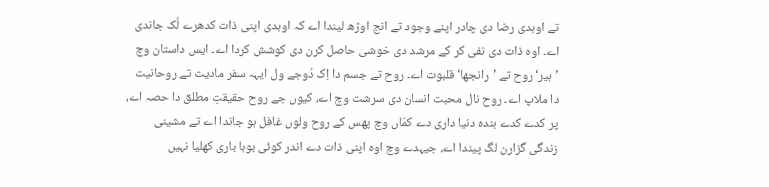تے اوہدی رضا دی چادر اپنے وجود تے انج اوڑھ لیندا اے کہ اوہدی اپنی ذات کدھرے لُک جاندی اے۔ اوہ ذات دی نفی کر کے مرشد دی خوشی حاصل کرن دی کوشش کردا اے۔ ایس داستان وچ ’ہیر‘ روح تے ’رانجھا‘ قلبوت اے۔ روح تے جسم دا اِک دُوجے ول ایہہ سفر مادیت تے روحانیت دا ملاپ اے۔ روح نال محبت انسان دی سرشت وچ اے، کیوں جے روح حقیقتِ مطلق دا حصہ اے، پر کدے کدے بندہ دنیا داری دے کمّاں وچ پھس کے روح ولوں غافل ہو جاندا اے تے مشینی زندگی گزارن لگ پیندا اے، جیہدے وچ اوہ اپنی ذات دے اندر کوئی بوہا باری کھلیا نہیں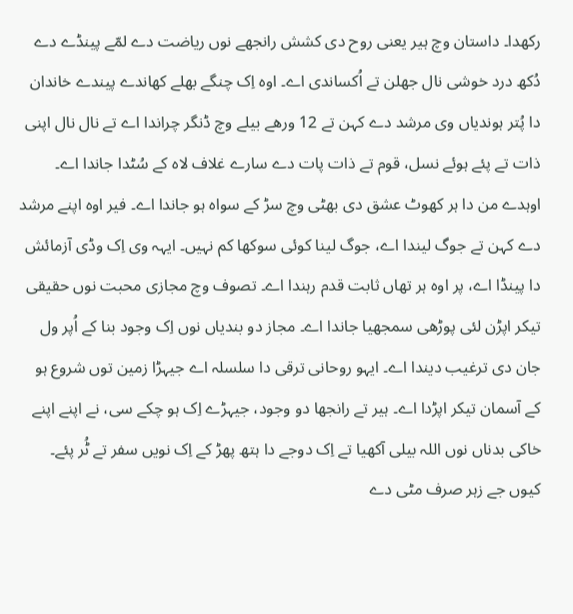رکھدا۔ داستان وچ ہیر یعنی روح دی کشش رانجھے نوں ریاضت دے لمّے پینڈے دے دُکھ درد خوشی نال جھلن تے اُکساندی اے۔ اوہ اِک چنگے بھلے کھاندے پیندے خاندان دا پُتر ہوندیاں وی مرشد دے کہن تے 12 ورھے بیلے وچ ڈنگر چراندا اے تے نال نال اپنی ذات تے پئے ہوئے نسل، قوم تے ذات پات دے سارے غلاف لاہ کے سُٹدا جاندا اے۔ اوہدے من دا ہر کھوٹ عشق دی بھٹی وچ سڑ کے سواہ ہو جاندا اے۔ فیر اوہ اپنے مرشد دے کہن تے جوگ لیندا اے، جوگ لینا کوئی سوکھا کم نہیں۔ ایہہ وی اِک وڈی آزمائش دا پینڈا اے، پر اوہ ہر تھاں ثابت قدم رہندا اے۔ تصوف وچ مجازی محبت نوں حقیقی تیکر اپڑن لئی پوڑھی سمجھیا جاندا اے۔ مجاز دو بندیاں نوں اِک وجود بنا کے اُپر ول جان دی ترغیب دیندا اے۔ ایہو روحانی ترقی دا سلسلہ اے جیہڑا زمین توں شروع ہو کے آسمان تیکر اپڑدا اے۔ ہیر تے رانجھا دو وجود، جیہڑے اِک ہو چکے سی، نے اپنے اپنے خاکی بدناں نوں اللہ بیلی آکھیا تے اِک دوجے دا ہتھ پھڑ کے اِک نویں سفر تے ٹُر پئے۔ کیوں جے زہر صرف مٹی دے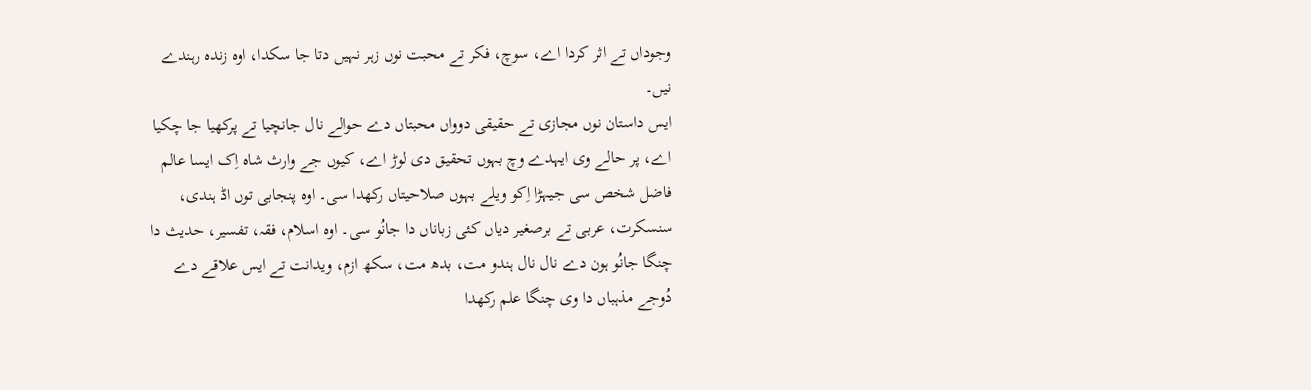وجوداں تے اثر کردا اے، سوچ، فکر تے محبت نوں زہر نہیں دتا جا سکدا، اوہ زندہ رہندے نیں۔
ایس داستان نوں مجازی تے حقیقی دوواں محبتاں دے حوالے نال جانچیا تے پرکھیا جا چکیا اے، پر حالے وی ایہدے وچ بہوں تحقیق دی لوڑ اے، کیوں جے وارث شاہ اِک ایسا عالم فاضل شخص سی جیہڑا اِکو ویلے بہوں صلاحیتاں رکھدا سی۔ اوہ پنجابی توں اڈ ہندی، سنسکرت، عربی تے برصغیر دیاں کئی زباناں دا جانُو سی۔ اوہ اسلام، فقہ، تفسیر، حدیث دا چنگا جانُو ہون دے نال نال ہندو مت، بدھ مت، سکھ ازم، ویدانت تے ایس علاقے دے دُوجے مذہباں دا وی چنگا علم رکھدا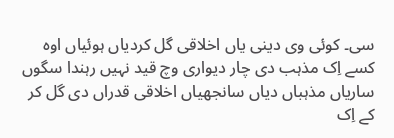سی۔ کوئی وی دینی یاں اخلاقی گل کردیاں ہوئیاں اوہ کسے اِک مذہب دی چار دیواری وچ قید نہیں رہندا سگوں ساریاں مذہباں دیاں سانجھیاں اخلاقی قدراں دی گل کر کے اِک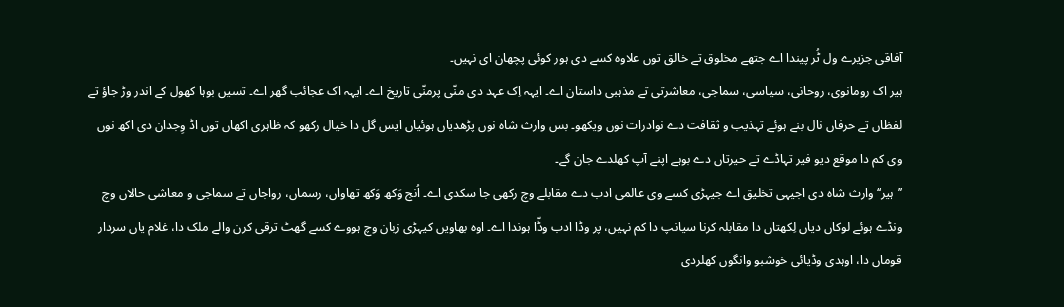آفاقی جزیرے ول ٹُر پیندا اے جتھے مخلوق تے خالق توں علاوہ کسے دی ہور کوئی پچھان ای نہیں۔
ہیر اک رومانوی، روحانی، سیاسی، سماجی، معاشرتی تے مذہبی داستان اے۔ ایہہ اِک عہد دی منّی پرمنّی تاریخ اے۔ ایہہ اک عجائب گھر اے۔ تسیں بوہا کھول کے اندر وڑ جاؤ تے لفظاں تے حرفاں نال بنے ہوئے تہذیب و ثقافت دے نوادرات نوں ویکھو۔ بس وارث شاہ نوں پڑھدیاں ہوئیاں ایس گل دا خیال رکھو کہ ظاہری اکھاں توں اڈ وِجدان دی اکھ نوں وی کم دا موقع دیو فیر تہاڈے تے حیرتاں دے بوہے اپنے آپ کھلدے جان گے۔
’’ہیر‘‘ وارث شاہ دی اجیہی تخلیق اے جیہڑی کسے وی عالمی ادب دے مقابلے وچ رکھی جا سکدی اے۔ اُنج وَکھ وَکھ تھاواں، رسماں، رواجاں تے سماجی و معاشی حالاں وچ ونڈے ہوئے لوکاں دیاں لِکھتاں دا مقابلہ کرنا سیانپ دا کم نہیں، پر وڈا ادب وڈّا ہوندا اے۔ اوہ بھاویں کیہڑی زبان وچ ہووے کسے گھٹ ترقی کرن والے ملک دا، غلام یاں سردار قوماں دا، اوہدی وڈیائی خوشبو وانگوں کھلردی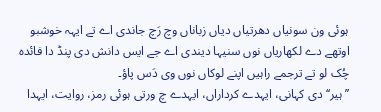ہوئی ون سونیاں دھرتیاں دیاں زباناں وچ رَچ جاندی اے تے ایہہ خوشبو اوتھے دے لکھاریاں نوں سنیہا دیندی اے جے ایس دانش دی پنڈ دا فائدہ چُک لو تے ترجمے راہیں اپنے لوکاں نوں وی دَس پاؤ۔
’’ہیر‘‘ دی کہانی، ایہدے کرداراں، ایہدے چ ورتی ہوئی رمز، روایت، ایہدا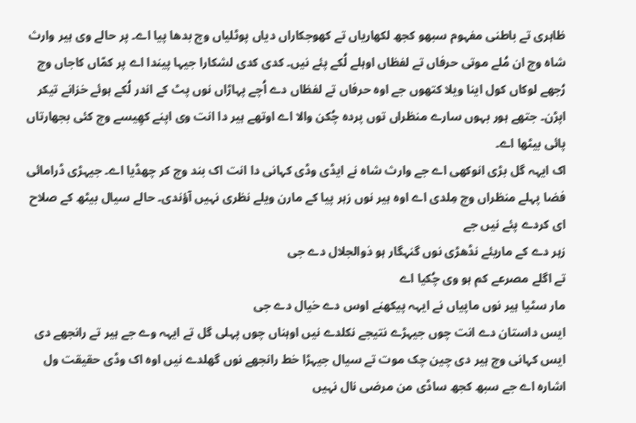ظاہری تے باطنی مفہوم سبھو کجھ لکھاریاں تے کھوجکاراں دیاں پوٹلیاں وچ بدھا پیا اے۔ پر حالے وی ہیر وارث شاہ وچ ان مُلے موتی حرفاں تے لفظاں اوہلے لُکے پئے نیں۔ کدی کدی لشکارا جیہا پیندا اے پر کمّاں کاجاں وچ رُجھے لوکاں کول اینا ویلا کتھوں جے اوہ حرفاں تے لفظاں دے اُچے پہاڑاں نوں پٹ کے اندر لُکے ہوئے خزانے تیکر اپڑن۔ جتھے ہور بہوں سارے منظراں توں پردہ چُکن والا اے اوتھے ہیر دا انت وی اپنے کھِیسے وچ کئی بجھارتاں پائی بیٹھا اے۔
اک ایہہ گل بڑی انوکھی اے جے وارث شاہ نے ایڈی وڈی کہانی دا انت اک بند وچ کر چھڈیا اے۔ جیہڑی ڈرامائی فضا پہلے منظراں وچ مِلدی اے اوہ ہیر نوں زہر پیا کے مارن ویلے نظری نہیں آؤندی۔ حالے سیال بیٹھ کے صلاح ای کردے پئے نیں جے
زہر دے کے ماریئے نڈھڑی نوں گنہگار ہو ذوالجلال دے جی
تے اگلے مصرعے کم ہو وی چُکیا اے
مار سٹیا ہیر نوں ماپیاں نے ایہہ پیکھنے اوس دے خیال دے جی
ایس داستان دے انت چوں جیہڑے نتیجے نکلدے نیں اوہناں چوں پہلی گل تے ایہہ وے جے ہیر تے رانجھے دی ایس کہانی وچ ہیر دی چین چک موت تے سیال جیہڑا خط رانجھے نوں گھلدے نیں اوہ اک وڈی حقیقت ول اشارہ اے جے سبھ کجھ ساڈی من مرضی نال نہیں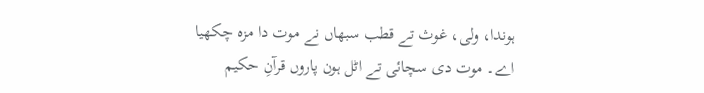ہوندا، ولی، غوث تے قطب سبھاں نے موت دا مزہ چکھیا اے۔ موت دی سچائی تے اٹل ہون پاروں قرآنِ حکیم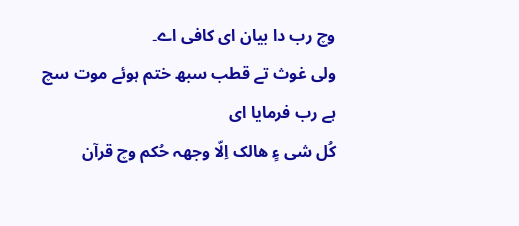وچ رب دا بیان ای کافی اے۔
ولی غوث تے قطب سبھ ختم ہوئے موت سچ ہے رب فرمایا ای
کُل شی ءٍ ھالک اِلّا وجھہ حُکم وچ قرآن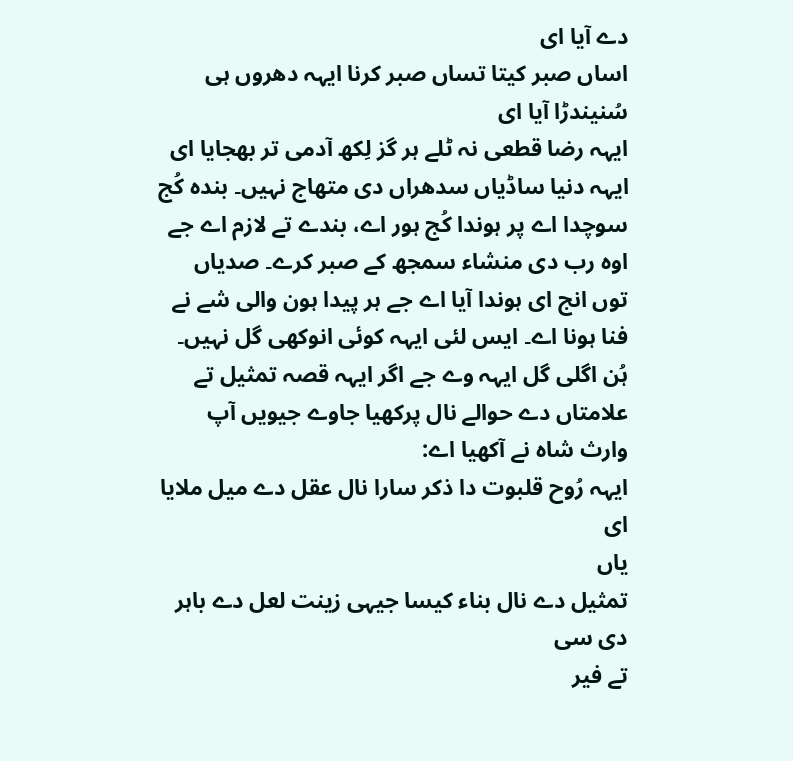دے آیا ای
اساں صبر کیتا تساں صبر کرنا ایہہ دھروں ہی سُنیندڑا آیا ای
ایہہ رضا قطعی نہ ٹلے ہر گز لِکھ آدمی تر بھجایا ای
ایہہ دنیا ساڈیاں سدھراں دی متھاج نہیں۔ بندہ کُج سوچدا اے پر ہوندا کُج ہور اے، بندے تے لازم اے جے اوہ رب دی منشاء سمجھ کے صبر کرے۔ صدیاں توں انج ای ہوندا آیا اے جے ہر پیدا ہون والی شے نے فنا ہونا اے۔ ایس لئی ایہہ کوئی انوکھی گل نہیں۔
ہُن اگلی گل ایہہ وے جے اگر ایہہ قصہ تمثیل تے علامتاں دے حوالے نال پرکھیا جاوے جیویں آپ وارث شاہ نے آکھیا اے:
ایہہ رُوح قلبوت دا ذکر سارا نال عقل دے میل ملایا ای
یاں
تمثیل دے نال بناء کیسا جیہی زینت لعل دے باہر دی سی
تے فیر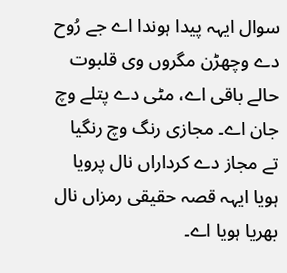سوال ایہہ پیدا ہوندا اے جے رُوح دے وچھڑن مگروں وی قلبوت حالے باقی اے، مٹی دے پتلے وچ جان اے۔ مجازی رنگ وچ رنگیا تے مجاز دے کرداراں نال پرویا ہویا ایہہ قصہ حقیقی رمزاں نال بھریا ہویا اے۔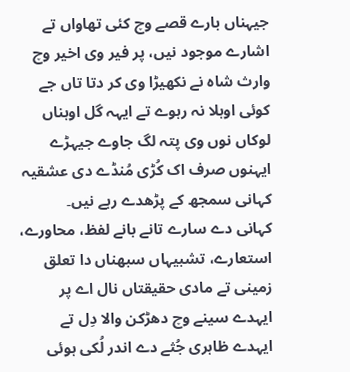جیہناں بارے قصے وچ کئی تھاواں تے اشارے موجود نیں، پر فیر وی اخیر وچ وارث شاہ نے نکھیڑا وی کر دتا تاں جے کوئی اوہلا نہ رہوے تے ایہہ گل اوہناں لوکاں نوں وی پتہ لگ جاوے جیہڑے ایہنوں صرف اک کُڑی مُنڈے دی عشقیہ کہانی سمجھ کے پڑھدے رہے نیں۔
کہانی دے سارے تانے بانے لفظ، محاورے، استعارے، تشبیہاں سبھناں دا تعلق زمینی تے مادی حقیقتاں نال اے پر ایہدے سینے وچ دھڑکن والا دِل تے ایہدے ظاہری جُثے دے اندر لُکی ہوئی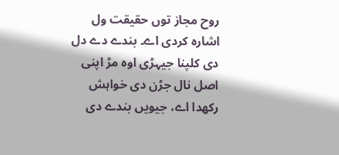روح مجاز توں حقیقت ول اشارہ کردی اے۔ بندے دے دل دی کلپنا جیہڑی اوہ مڑ اپنی اصل نال جڑن دی خواہش رکھدا اے، جیویں بندے دی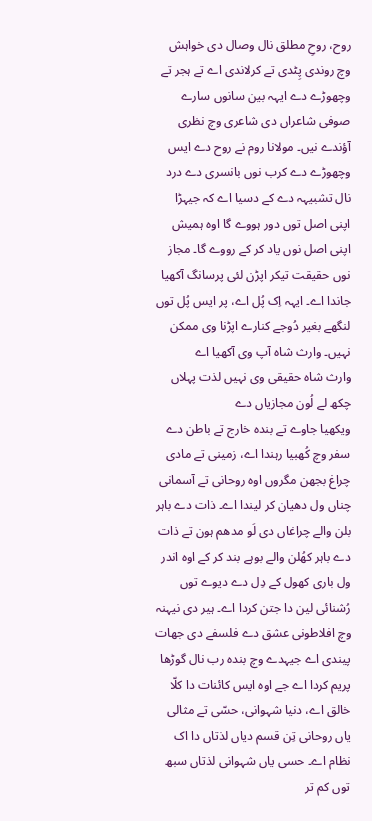روح، روحِ مطلق نال وصال دی خواہش وچ روندی پِٹدی تے کرلاندی اے تے ہجر تے وچھوڑے دے ایہہ بین سانوں سارے صوفی شاعراں دی شاعری وچ نظری آؤندے نیں۔ مولانا روم نے روح دے ایس وچھوڑے دے کرب نوں بانسری دے درد نال تشبیہہ دے کے دسیا اے کہ جیہڑا اپنی اصل توں دور ہووے گا اوہ ہمیش اپنی اصل نوں یاد کر کے رووے گا۔ مجاز نوں حقیقت تیکر اپڑن لئی پرسانگ آکھیا جاندا اے۔ ایہہ اِک پُل اے، پر ایس پُل توں لنگھے بغیر دُوجے کنارے اپڑنا وی ممکن نہیں۔ وارث شاہ آپ وی آکھیا اے
وارث شاہ حقیقی وی نہیں لذت پہلاں چکھ لے لُون مجازیاں دے
ویکھیا جاوے تے بندہ خارج تے باطن دے سفر وچ کُھبیا رہندا اے، زمینی تے مادی چراغ بجھن مگروں اوہ روحانی تے آسمانی چناں ول دھیان کر لیندا اے۔ ذات دے باہر بلن والے چراغاں دی لَو مدھم ہون تے ذات دے باہر کھُلن والے بوہے بند کر کے اوہ اندر ول باری کھول کے دِل دے دیوے توں رُشنائی لین دا جتن کردا اے۔ ہیر دی نیہنہ وچ افلاطونی عشق دے فلسفے دی جھات پیندی اے جیہدے وچ بندہ رب نال گوڑھا پریم کردا اے جے اوہ ایس کائنات دا کلّا خالق اے، دنیا شہوانی، حسّی تے مثالی یاں روحانی تِن قسم دیاں لذتاں دا اک نظام اے۔ حسی یاں شہوانی لذتاں سبھ توں کم تر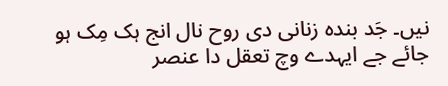نیں۔ جَد بندہ زنانی دی روح نال انج ہک مِک ہو جائے جے ایہدے وچ تعقل دا عنصر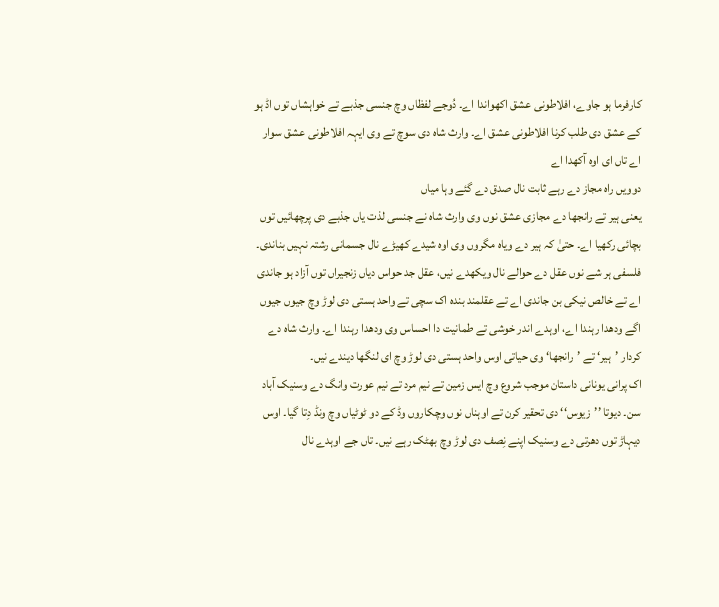کارفرما ہو جاوے، افلاطونی عشق اکھواندا اے۔ دُوجے لفظاں وچ جنسی جذبے تے خواہشاں توں اڈ ہو کے عشق دی طلب کرنا افلاطونی عشق اے۔ وارث شاہ دی سوچ تے وی ایہہ افلاطونی عشق سوار اے تاں ای اوہ آکھدا اے
دوویں راہ مجاز دے رہے ثابت نال صدق دے گئے وہا میاں
یعنی ہیر تے رانجھا دے مجازی عشق نوں وی وارث شاہ نے جنسی لذت یاں جذبے دی پرچھائیں توں بچائی رکھیا اے۔ حتیٰ کہ ہیر دے ویاہ مگروں وی اوہ شیدے کھیڑے نال جسمانی رشتہ نہیں بناندی۔
فلسفی ہر شے نوں عقل دے حوالے نال ویکھدے نیں، عقل جد حواس دیاں زنجیراں توں آزاد ہو جاندی اے تے خالص نیکی بن جاندی اے تے عقلمند بندہ اک سچی تے واحد ہستی دی لوڑ وچ جیوں جیوں اگے ودھدا رہندا اے، اوہدے اندر خوشی تے طمانیت دا احساس وی ودھدا رہندا اے۔ وارث شاہ دے کردار ’ہیر‘ تے ’رانجھا‘ وی حیاتی اوس واحد ہستی دی لوڑ وچ ای لنگھا دیندے نیں۔
اک پرانی یونانی داستان موجب شروع وچ ایس زمین تے نیم مرد تے نیم عورت وانگ دے وسنیک آباد سن۔ دیوتا ’’زیوس‘‘ دی تحقیر کرن تے اوہناں نوں وچکاروں وڈ کے دو ٹوٹیاں وچ ونڈ دِتا گیا۔ اوس دیہاڑ توں دھرتی دے وسنیک اپنے نِصف دی لوڑ وچ بھٹک رہے نیں۔ تاں جے اوہدے نال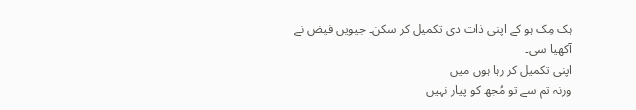ہک مِک ہو کے اپنی ذات دی تکمیل کر سکن۔ جیویں فیض نے آکھیا سی۔
اپنی تکمیل کر رہا ہوں میں
ورنہ تم سے تو مُجھ کو پیار نہیں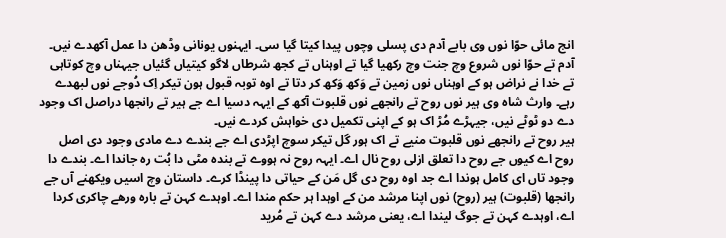انج مائی حوّا نوں وی بابے آدم دی پسلی وچوں پیدا کیتا گیا سی۔ ایہنوں یونانی وڈھن دا عمل آکھدے نیں۔ آدم تے حوّا نوں شروع وچ جنت وچ رکھیا گیا تے اوہناں تے کجھ شرطاں لاگو کیتیاں گئیاں جیہناں وچ کوتاہی تے خدا نے نراض ہو کے اوہناں نوں زمین تے وَکھ وَکھ کر دتا تے اوہ توبہ قبول ہون تیکر اِک دُوجے نوں لبھدے رہے۔ وارث شاہ وی ہیر نوں روح تے رانجھے نوں قلبوت آکھ کے ایہہ دسیا اے جے ہیر تے رانجھا دراصل اک وجود دے دو ٹوٹے نیں، جیہڑے مُڑ اک ہو کے اپنی تکمیل دی خواہش کردے نیں۔
ہیر روح تے رانجھے نوں قلبوت منیے تے اک ہور گل تیکر سوچ اپڑدی اے جے بندے دے مادی وجود دی اصل روح اے کیوں جے روح دا تعلق ازلی روح نال اے۔ ایہہ روح نہ ہووے تے بندہ مٹی دا بُت رہ جاندا اے۔ بندے دا وجود تاں ای کامل ہوندا اے جد اوہ روح دی گل مَن کے حیاتی دا پینڈا کرے۔ داستان وچ اسیں ویکھنے آں جے رانجھا (قلبوت) ہیر (روح) نوں اپنا مرشد من کے اوہدا ہر حکم مندا اے۔ اوہدے کہن تے بارہ ورھے چاکری کردا اے، اوہدے کہن تے جوگ لیندا اے، یعنی مرشد دے کہن تے مُرید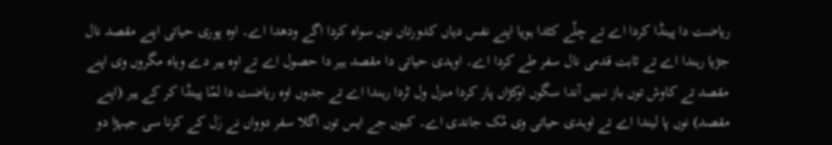ریاضت دا پینڈا کردا اے تے چلّے کٹدا ہویا اپنے نفس دیاں کدورتاں نوں سواہ کردا اگے ودھدا اے۔ اوہ پوری حیاتی اپنے مقصد نال جڑیا رہندا اے تے ثابت قدمی نال سفر طے کردا اے۔ اوہدی حیاتی دا مقصد ہیر دا حصول اے تے اوہ ہیر دے ویاہ مگروں وی اپنے مقصد تے کاوش توں باز نہیں آندا سگوں اوکڑاں پار کردا منزل ول ٹردا رہندا اے تے جدوں اوہ ریاضت دا لمّا پینڈا کر کے ہیر (اپنے مقصد) نوں پا لیندا اے تے اوہدی حیاتی وی مُک جاندی اے۔ کیوں جے ایس توں اگلا سفر دوواں نے رَل کے کرنا سی جیہڑا دو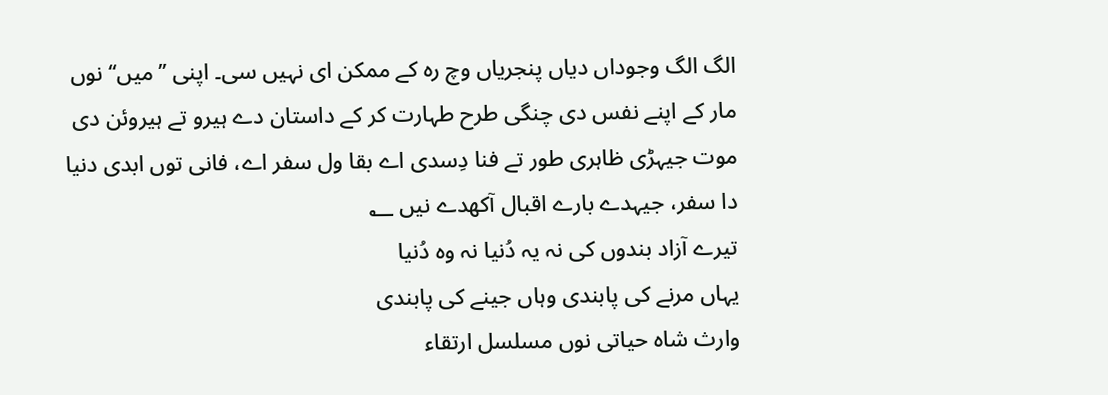الگ الگ وجوداں دیاں پنجریاں وچ رہ کے ممکن ای نہیں سی۔ اپنی ’’میں‘‘ نوں مار کے اپنے نفس دی چنگی طرح طہارت کر کے داستان دے ہیرو تے ہیروئن دی موت جیہڑی ظاہری طور تے فنا دِسدی اے بقا ول سفر اے، فانی توں ابدی دنیا دا سفر، جیہدے بارے اقبال آکھدے نیں ؂
تیرے آزاد بندوں کی نہ یہ دُنیا نہ وہ دُنیا
یہاں مرنے کی پابندی وہاں جینے کی پابندی
وارث شاہ حیاتی نوں مسلسل ارتقاء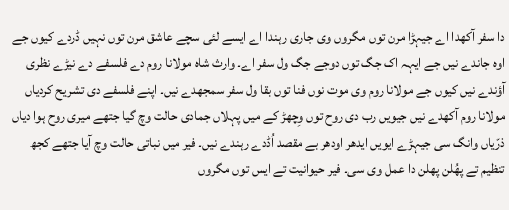دا سفر آکھدا اے جیہڑا مرن توں مگروں وی جاری رہندا اے ایسے لئی سچے عاشق مرن توں نہیں ڈردے کیوں جے اوہ جاندے نیں جے ایہہ اک جگ توں دوجے جگ ول سفر اے۔ وارث شاہ مولانا روم دے فلسفے دے نیڑے نظری آؤندے نیں کیوں جے مولانا روم وی موت نوں فنا توں بقا ول سفر سمجھدے نیں۔ اپنے فلسفے دی تشریح کردیاں مولانا روم آکھدے نیں جیویں رب دی روح توں وِچھڑ کے میں پہلاں جمادی حالت وچ گیا جتھے میری روح ہوا دیاں ذرّیاں وانگ سی جیہڑے ایویں ایدھر اودھر بے مقصد اُڈدے رہندے نیں۔ فیر میں نباتی حالت وچ آیا جتھے کجھ تنظیم تے پھُلن پھلن دا عمل وی سی۔ فیر حیوانیت تے ایس توں مگروں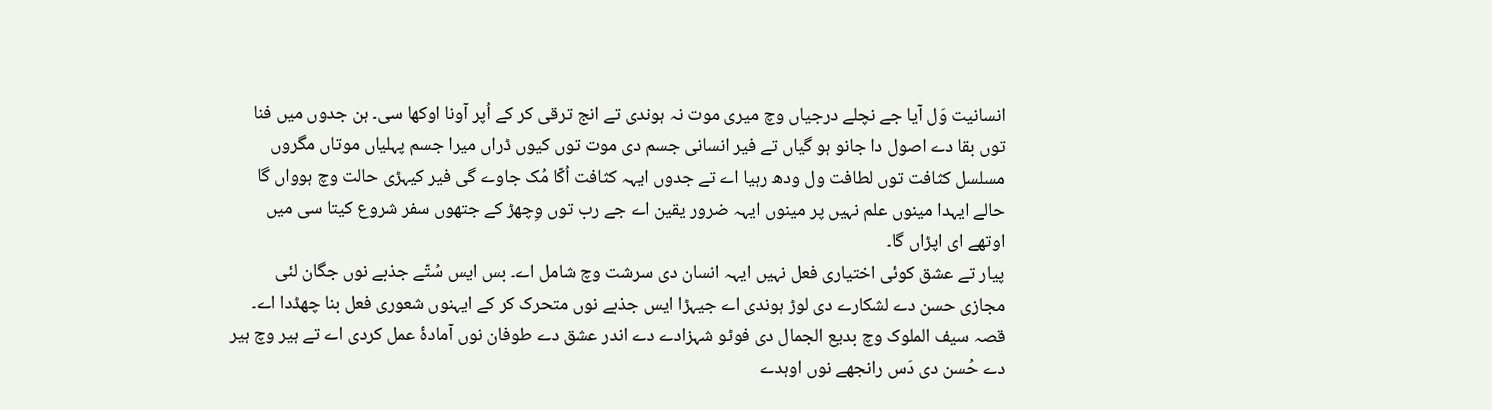انسانیت وَل آیا جے نچلے درجیاں وچ میری موت نہ ہوندی تے انج ترقی کر کے اُپر آونا اوکھا سی۔ ہن جدوں میں فنا توں بقا دے اصول دا جانو ہو گیاں تے فیر انسانی جسم دی موت توں کیوں ڈراں میرا جسم پہلیاں موتاں مگروں مسلسل کثافت توں لطافت ول ودھ رہیا اے تے جدوں ایہہ کثافت اُکّا مُک جاوے گی فیر کیہڑی حالت وچ ہوواں گا حالے ایہدا مینوں علم نہیں پر مینوں ایہہ ضرور یقین اے جے رب توں وِچھڑ کے جتھوں سفر شروع کیتا سی میں اوتھے ای اپڑاں گا۔
پیار تے عشق کوئی اختیاری فعل نہیں ایہہ انسان دی سرشت وچ شامل اے۔ بس ایس سُتّے جذبے نوں جگان لئی مجازی حسن دے لشکارے دی لوڑ ہوندی اے جیہڑا ایس جذبے نوں متحرک کر کے ایہنوں شعوری فعل بنا چھڈدا اے۔
قصہ سیف الملوک وچ بدیع الجمال دی فوٹو شہزادے دے اندر عشق دے طوفان نوں آمادۂ عمل کردی اے تے ہیر وچ ہیر دے حُسن دی دَس رانجھے نوں اوہدے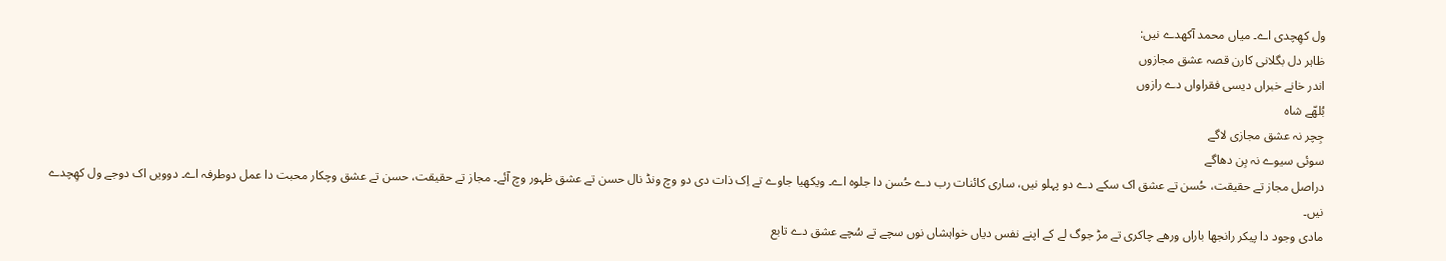ول کھِچدی اے۔ میاں محمد آکھدے نیں:
ظاہر دل بگلانی کارن قصہ عشق مجازوں
اندر خانے خبراں دیسی فقراواں دے رازوں
بُلھّے شاہ
جِچر نہ عشق مجازی لاگے
سوئی سیوے نہ بِن دھاگے
دراصل مجاز تے حقیقت، حُسن تے عشق اک سکے دے دو پہلو نیں، ساری کائنات رب دے حُسن دا جلوہ اے۔ ویکھیا جاوے تے اِک ذات دی دو وچ ونڈ نال حسن تے عشق ظہور وچ آئے۔ مجاز تے حقیقت، حسن تے عشق وچکار محبت دا عمل دوطرفہ اے۔ دوویں اک دوجے ول کھِچدے نیں۔
مادی وجود دا پیکر رانجھا باراں ورھے چاکری تے مڑ جوگ لے کے اپنے نفس دیاں خواہشاں نوں سچے تے سُچے عشق دے تابع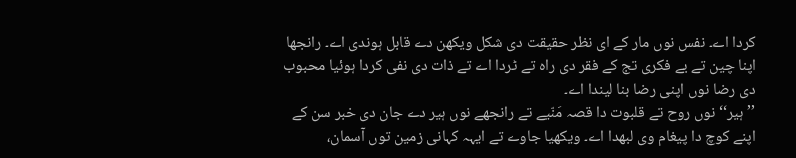کردا اے۔ نفس نوں مار کے ای نظر حقیقت دی شکل ویکھن دے قابل ہوندی اے۔ رانجھا اپنا چین تے بے فکری تج کے فقر دی راہ تے ٹردا اے تے ذات دی نفی کردا ہوئیا محبوب دی رضا نوں اپنی رضا بنا لیندا اے۔
’’ہیر‘‘ نوں روح تے قلبوت دا قصہ مَنّیے تے رانجھے نوں ہیر دے جان دی خبر سن کے اپنے کوچ دا پیغام وی لبھدا اے۔ ویکھیا جاوے تے ایہہ کہانی زمین توں آسمان،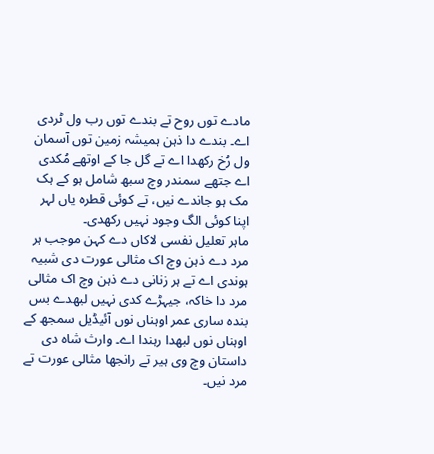مادے توں روح تے بندے توں رب ول ٹردی اے۔ بندے دا ذہن ہمیشہ زمین توں آسمان ول رُخ رکھدا اے تے گل جا کے اوتھے مُکدی اے جتھے سمندر وچ سبھ شامل ہو کے ہک مک ہو جاندے نیں، تے کوئی قطرہ یاں لہر اپنا کوئی الگ وجود نہیں رکھدی۔
ماہر تعلیل نفسی لاکاں دے کہن موجب ہر مرد دے ذہن وچ اک مثالی عورت دی شبیہ ہوندی اے تے ہر زنانی دے ذہن وچ اک مثالی مرد دا خاکہ، جیہڑے کدی نہیں لبھدے بس بندہ ساری عمر اوہناں نوں آئیڈیل سمجھ کے اوہناں نوں لبھدا رہندا اے۔ وارث شاہ دی داستان وچ وی ہیر تے رانجھا مثالی عورت تے مرد نیں۔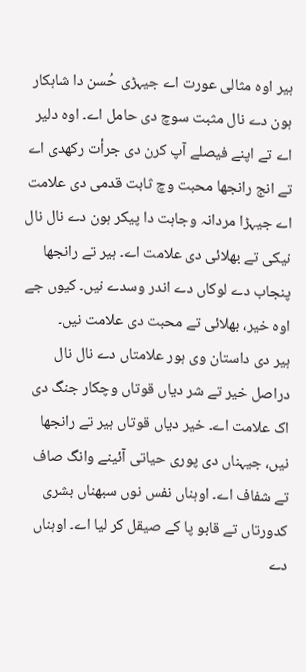ہیر اوہ مثالی عورت اے جیہڑی حُسن دا شاہکار ہون دے نال مثبت سوچ دی حامل اے۔ اوہ دلیر اے تے اپنے فیصلے آپ کرن دی جرأت رکھدی اے تے انج رانجھا محبت وچ ثابت قدمی دی علامت اے جیہڑا مردانہ وجاہت دا پیکر ہون دے نال نال نیکی تے بھلائی دی علامت اے۔ ہیر تے رانجھا پنجاب دے لوکاں دے اندر وسدے نیں۔ کیوں جے اوہ خیر، بھلائی تے محبت دی علامت نیں۔
ہیر دی داستان وی ہور علامتاں دے نال نال دراصل خیر تے شر دیاں قوتاں وچکار جنگ دی اک علامت اے۔ خیر دیاں قوتاں ہیر تے رانجھا نیں، جیہناں دی پوری حیاتی آئینے وانگ صاف تے شفاف اے۔ اوہناں نفس نوں سبھناں بشری کدورتاں تے قابو پا کے صیقل کر لیا اے۔ اوہناں دے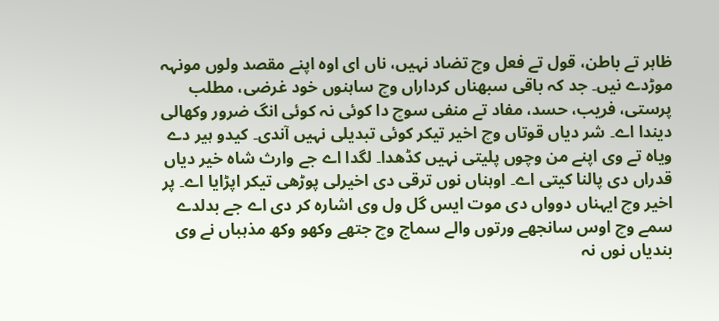ظاہر تے باطن، قول تے فعل وچ تضاد نہیں، ناں ای اوہ اپنے مقصد ولوں مونہہ موڑدے نیں۔ جد کہ باقی سبھناں کرداراں وچ ساہنوں خود غرضی، مطلب پرستی، فریب، حسد، مفاد تے منفی سوچ دا کوئی نہ کوئی انگ ضرور وکھالی دیندا اے۔ شر دیاں قوتاں وچ اخیر تیکر کوئی تبدیلی نہیں آندی۔ کیدو ہیر دے ویاہ تے وی اپنے من وچوں پلیتی نہیں کڈھدا۔ لگدا اے جے وارث شاہ خیر دیاں قدراں دی پالنا کیتی اے۔ اوہناں نوں ترقی دی اخیرلی پوڑھی تیکر اپڑایا اے۔ پر اخیر وچ ایہناں دوواں دی موت ایس گل ول وی اشارہ کر دی اے جے بدلدے سمے وچ اوس سانجھے ورتوں والے سماج وچ جتھے وکھو وکھ مذہباں نے وی بندیاں نوں نہ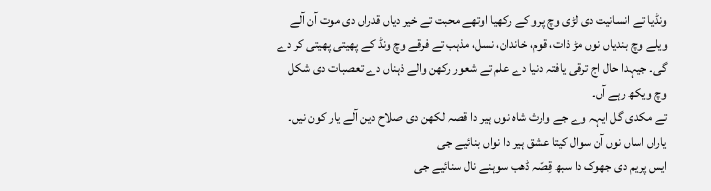ونڈیا تے انسانیت دی لڑی وچ پرو کے رکھیا اوتھے محبت تے خیر دیاں قدراں دی موت آن آلے ویلے وچ بندیاں نوں مڑ ذات، قوم، خاندان، نسل، مذہب تے فرقے وچ ونڈ کے پھیتی پھیتی کر دے گی۔ جیہدا حال اج ترقی یافتہ دنیا دے علم تے شعور رکھن والے ذہناں دے تعصبات دی شکل وچ ویکھ رہے آں۔
تے مکدی گل ایہہ وے جے وارث شاہ نوں ہیر دا قصہ لکھن دی صلاح دین آلے یار کون نیں۔
یاراں اساں نوں آن سوال کیتا عشق ہیر دا نواں بنائیے جی
ایس پریم دی جھوک دا سبھ قِصّہ ڈھب سوہنے نال سنائیے جی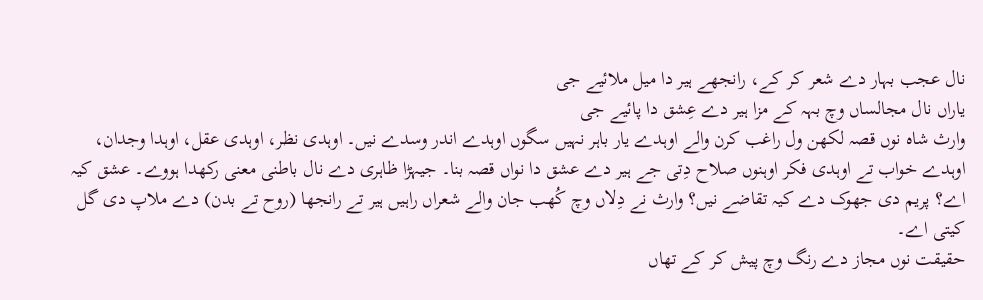نال عجب بہار دے شعر کر کے، رانجھے ہیر دا میل ملائیے جی
یاراں نال مجالساں وچ بہہ کے مزا ہیر دے عِشق دا پائیے جی
وارث شاہ نوں قصہ لکھن ول راغب کرن والے اوہدے یار باہر نہیں سگوں اوہدے اندر وسدے نیں۔ اوہدی نظر، اوہدی عقل، اوہدا وجدان، اوہدے خواب تے اوہدی فکر اوہنوں صلاح دِتی جے ہیر دے عشق دا نواں قصہ بنا۔ جیہڑا ظاہری دے نال باطنی معنی رکھدا ہووے۔ عشق کیہ اے؟ پریم دی جھوک دے کیہ تقاضے نیں؟ وارث نے دِلاں وچ کُھب جان والے شعراں راہیں ہیر تے رانجھا (روح تے بدن) دے ملاپ دی گل کیتی اے۔
حقیقت نوں مجاز دے رنگ وچ پیش کر کے تھاں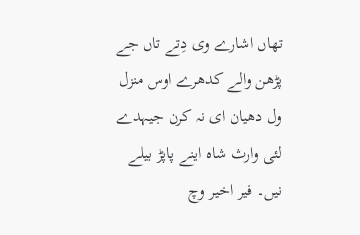تھاں اشارے وی دِتے تاں جے پڑھن والے کدھرے اوس منزل ول دھیان ای نہ کرن جیہدے لئی وارث شاہ اینے پاپڑ بیلے نیں۔ فیر اخیر وچ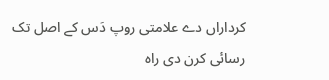کرداراں دے علامتی روپ دَس کے اصل تک رسائی کرن دی راہ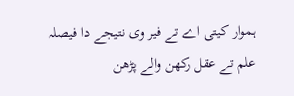ہموار کیتی اے تے فیر وی نتیجے دا فیصلہ علم تے عقل رکھن والے پڑھن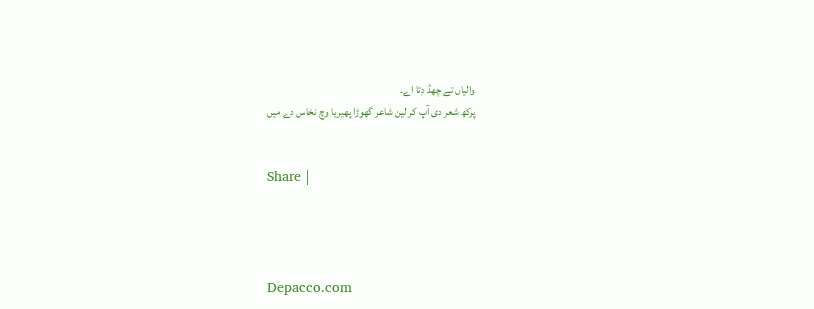والیاں تے چھڈ دِتا اے۔
پرکھ شعر دی آپ کر لین شاعر گھوڑا پھیریا وچ نخاس دے میں


Share |




Depacco.com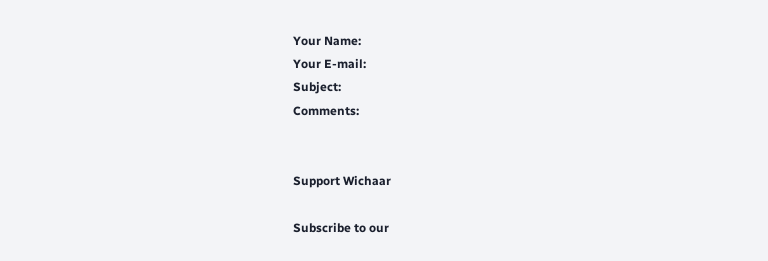Your Name:
Your E-mail:
Subject:
Comments:


Support Wichaar

Subscribe to our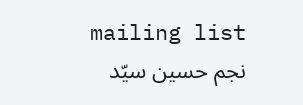mailing list
نجم حسین سیّد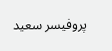پروفیسر سعید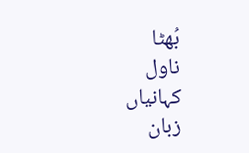بُھٹا
ناول
کہانیاں
زبان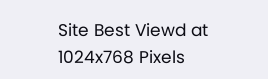Site Best Viewd at 1024x768 Pixels